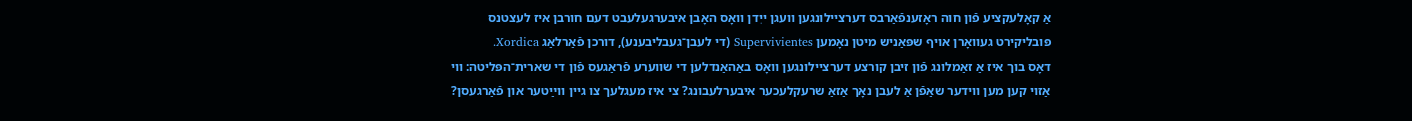אַ קאָלעקציע פֿון חוה ראָזענפֿאַרבס דערציילונגען וועגן ייִדן וואָס האָבן איבערגעלעבט דעם חורבן איז לעצטנס פּובליקירט געוואָרן אויף שפּאַניש מיטן נאָמען Supervivientes (די לעבן־געבליבענע), דורכן פֿאַרלאַג Xordica.
דאָס בוך איז אַ זאַמלונג פֿון זיבן קורצע דערציילונגען וואָס באַהאַנדלען די שווערע פֿראַגעס פֿון די שארית־הפּליטה: ווי אַזוי קען מען ווידער שאַפֿן אַ לעבן נאָך אַזאַ שרעקלעכער איבערלעבונג? צי איז מעגלעך צו גיין ווײַטער און פֿאַרגעסן?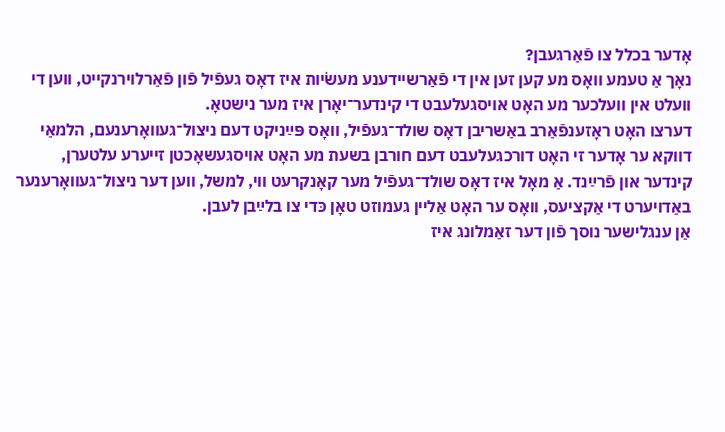אָדער בכלל צו פֿאַרגעבן?
נאָך אַ טעמע וואָס מע קען זען אין די פֿאַרשיידענע מעשׂיות איז דאָס געפֿיל פֿון פֿאַרלוירנקייט, ווען די וועלט אין וועלכער מע האָט אויסגעלעבט די קינדער־יאָרן איז מער נישטאָ.
דערצו האָט ראָזענפֿאַרב באַשריבן דאָס שולד־געפֿיל, וואָס פּײַניקט דעם ניצול־געוואָרענעם, הלמאַי דווקא ער אָדער זי האָט דורכגעלעבט דעם חורבן בשעת מע האָט אויסגעשאָכטן זייערע עלטערן, קינדער און פֿרײַנד. אַ מאָל איז דאָס שולד־געפֿיל מער קאָנקרעט ווי, למשל, ווען דער ניצול־געוואָרענער באַדויערט די אַקציעס, וואָס ער האָט אַליין געמוזט טאָן כּדי צו בלײַבן לעבן.
אַן ענגלישער נוסך פֿון דער זאַמלונג איז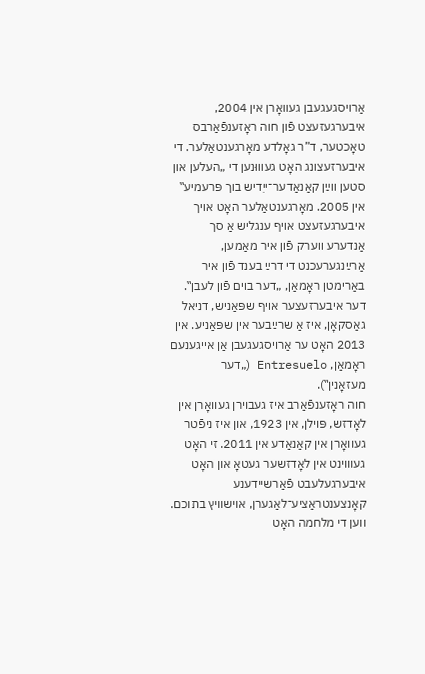אַרויסגעגעבן געוואָרן אין 2004, איבערגעזעצט פֿון חוה ראָזענפֿאַרבס טאָכטער, ד”ר גאָלדע מאָרגענטאַלער. די איבערזעצונג האָט געוווּנען די „העלען און סטען ווײַן קאַנאַדער־ייִדיש בוך פּרעמיע‟ אין 2005. מאָרגענטאַלער האָט אויך איבערגעזעצט אויף ענגליש אַ סך אַנדערע ווערק פֿון איר מאַמען, אַרײַנגערעכנט די דרײַ בענד פֿון איר באַרימטן ראָמאַן, „דער בוים פֿון לעבן‟.
דער איבערזעצער אויף שפּאַניש, דניאל גאַסקאָן, איז אַ שרײַבער אין שפּאַניע. אין 2013 האָט ער אַרויסגעגעבן אַן אייגענעם ראָמאַן, Entresuelo („דער מעזאָנין‟).
חוה ראָזענפֿאַרב איז געבוירן געוואָרן אין לאָדזש, פּוילן, אין 1923, און איז ניפֿטר געוואָרן אין קאַנאַדע אין 2011. זי האָט געוווינט אין לאָדזשער געטאָ און האָט איבערגעלעבט פֿאַרשיידענע קאָנצענטראַציע־לאַגערן, אוישוויץ בתוכם. ווען די מלחמה האָט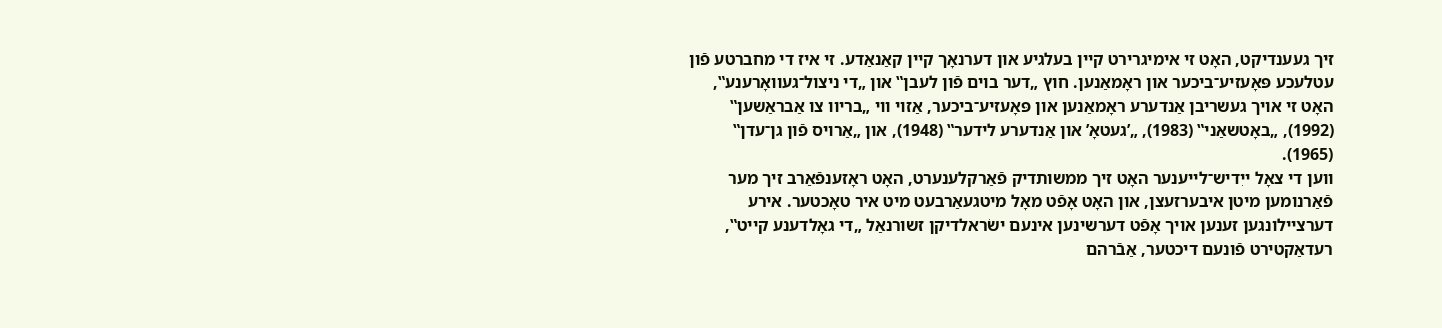זיך געענדיקט, האָט זי אימיגרירט קיין בעלגיע און דערנאָך קיין קאַנאַדע. זי איז די מחברטע פֿון עטלעכע פּאָעזיע־ביכער און ראָמאַנען. חוץ „דער בוים פֿון לעבן‟ און „די ניצול־געוואָרענע‟, האָט זי אויך געשריבן אַנדערע ראָמאַנען און פּאָעזיע־ביכער, אַזוי ווי „בריוו צו אַבראַשען‟ (1992), „באָטשאַני‟ (1983), „’געטאָ’ און אַנדערע לידער‟ (1948), און „אַרויס פֿון גן־עדן‟ (1965).
ווען די צאָל ייִדיש־לייענער האָט זיך ממשותדיק פֿאַרקלענערט, האָט ראָזענפֿאַרב זיך מער פֿאַרנומען מיטן איבערזעצן, און האָט אָפֿט מאָל מיטגעאַרבעט מיט איר טאָכטער. אירע דערציילונגען זענען אויך אָפֿט דערשינען אינעם ישׂראלדיקן זשורנאַל „די גאָלדענע קייט‟, רעדאַקטירט פֿונעם דיכטער, אַבֿרהם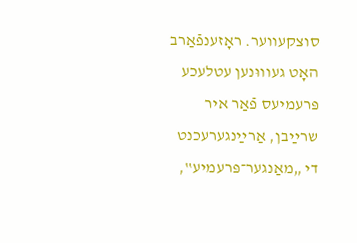סוצקעווער. ראָזענפֿאַרב האָט געוווּנען עטלעכע פּרעמיעס פֿאַר איר שרײַבן, אַרײַנגערעכנט די „מאַנגער־פּרעמיע‟,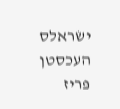ישׂראלס העכסטן פּריז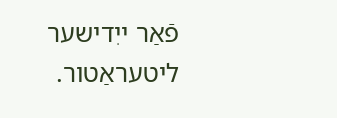פֿאַר ייִדישער ליטעראַטור.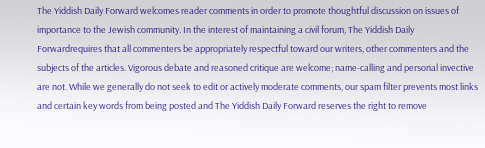The Yiddish Daily Forward welcomes reader comments in order to promote thoughtful discussion on issues of importance to the Jewish community. In the interest of maintaining a civil forum, The Yiddish Daily Forwardrequires that all commenters be appropriately respectful toward our writers, other commenters and the subjects of the articles. Vigorous debate and reasoned critique are welcome; name-calling and personal invective are not. While we generally do not seek to edit or actively moderate comments, our spam filter prevents most links and certain key words from being posted and The Yiddish Daily Forward reserves the right to remove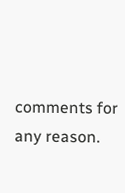comments for any reason.